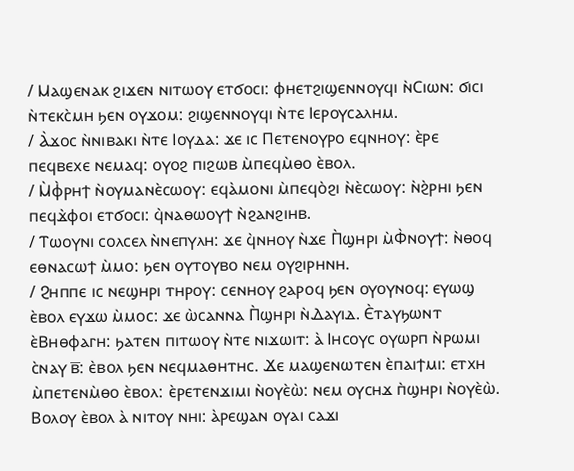/ Ⲙⲁϣⲉⲛⲁⲕ ϩⲓϫⲉⲛ ⲛⲓⲧⲱⲟⲩ ⲉⲧϭⲟⲥⲓ: ⲫⲏⲉⲧϩⲓϣⲉⲛⲛⲟⲩϥⲓ ⲛ̀Ⲥⲓⲱⲛ: ϭⲓⲥⲓ ⲛ̀ⲧⲉⲕⲥ̀ⲙⲏ ϧⲉⲛ ⲟⲩϫⲟⲙ: ϩⲓϣⲉⲛⲛⲟⲩϥⲓ ⲛ̀ⲧⲉ Ⲓⲉⲣⲟⲩⲥⲁⲗⲏⲙ.
/ Ⲁ̀ϫⲟⲥ ⲛ̀ⲛⲓⲃⲁⲕⲓ ⲛ̀ⲧⲉ Ⲓⲟⲩⲇⲁ: ϫⲉ ⲓⲥ Ⲡⲉⲧⲉⲛⲟⲩⲣⲟ ⲉϥⲛⲏⲟⲩ: ⲉ̀ⲣⲉ ⲡⲉϥⲃⲉⲭⲉ ⲛⲉⲙⲁϥ: ⲟⲩⲟϩ ⲡⲓϩⲱⲃ ⲙ̀ⲡⲉϥⲙ̀ⲑⲟ ⲉ̀ⲃⲟⲗ.
/ Ⲙ̀ⲫ̀ⲣⲏϯ ⲛ̀ⲟⲩⲙⲁⲛⲉ̀ⲥⲱⲟⲩ: ⲉϥⲁ̀ⲙⲟⲛⲓ ⲙ̀ⲡⲉϥⲟ̀ϩⲓ ⲛ̀ⲉ̀ⲥⲱⲟⲩ: ⲛ̀ϩ̀ⲣⲏⲓ ϧⲉⲛ ⲡⲉϥϫ̀ⲫⲟⲓ ⲉⲧϭⲟⲥⲓ: ϥ̀ⲛⲁⲑⲱⲟⲩϯ ⲛ̀ϩⲁⲛϩⲓⲏⲃ.
/ Ⲧⲱⲟⲩⲛⲓ ⲥⲟⲗⲥⲉⲗ ⲛ̀ⲛⲉⲡⲩⲗⲏ: ϫⲉ ϥ̀ⲛⲏⲟⲩ ⲛ̀ϫⲉ Ⲡ̀ϣⲏⲣⲓ ⲙ̀Ⲫ̀ⲛⲟⲩϯ: ⲛ̀ⲑⲟϥ ⲉⲑⲛⲁⲥⲱϯ ⲙ̀ⲙⲟ: ϧⲉⲛ ⲟⲩⲧⲟⲩⲃⲟ ⲛⲉⲙ ⲟⲩϩⲓⲣⲏⲛⲏ.
/ Ϩⲏⲡⲡⲉ ⲓⲥ ⲛⲉϣⲏⲣⲓ ⲧⲏⲣⲟⲩ: ⲥⲉⲛⲏⲟⲩ ϩⲁⲣⲟϥ ϧⲉⲛ ⲟⲩⲟⲩⲛⲟϥ: ⲉⲩⲱϣ ⲉ̀ⲃⲟⲗ ⲉⲩϫⲱ ⲙ̀ⲙⲟⲥ: ϫⲉ ⲱ̀ⲥⲁⲛⲛⲁ Ⲡ̀ϣⲏⲣⲓ ⲛ̀Ⲇⲁⲩⲓⲇ. Ⲉ̀ⲧⲁⲩϧⲱⲛⲧ ⲉ̀Ⲃⲏⲑⲫⲁⲅⲏ: ϧⲁⲧⲉⲛ ⲡⲓⲧⲱⲟⲩ ⲛ̀ⲧⲉ ⲛⲓϫⲱⲓⲧ: ⲁ̀ Ⲓⲏⲥⲟⲩⲥ ⲟⲩⲱⲣⲡ ⲛ̀ⲣⲱⲙⲓ ⲥ̀ⲛⲁⲩ ⲃ̅: ⲉ̀ⲃⲟⲗ ϧⲉⲛ ⲛⲉϥⲙⲁⲑⲏⲧⲏⲥ. Ϫⲉ ⲙⲁϣⲉⲛⲱⲧⲉⲛ ⲉ̀ⲡⲁⲓϯⲙⲓ: ⲉⲧⲭⲏ ⲙ̀ⲡⲉⲧⲉⲛⲙ̀ⲑⲟ ⲉ̀ⲃⲟⲗ: ⲉ̀ⲣⲉⲧⲉⲛϫⲓⲙⲓ ⲛ̀ⲟⲩⲉ̀ⲱ̀: ⲛⲉⲙ ⲟⲩⲥⲏϫ ⲡ̀ϣⲏⲣⲓ ⲛ̀ⲟⲩⲉ̀ⲱ̀. Ⲃⲟⲗⲟⲩ ⲉ̀ⲃⲟⲗ ⲁ̀ ⲛⲓⲧⲟⲩ ⲛⲏⲓ: ⲁ̀ⲣⲉϣⲁⲛ ⲟⲩⲁⲓ ⲥⲁϫⲓ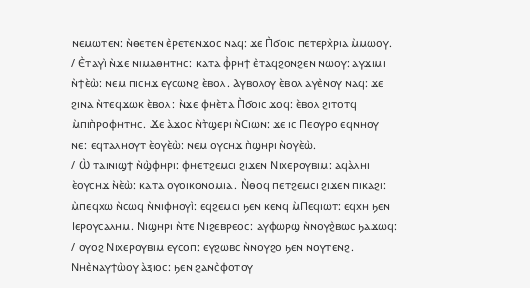ⲛⲉⲙⲱⲧⲉⲛ: ⲛ̀ⲑⲉⲧⲉⲛ ⲉ̀ⲣⲉⲧⲉⲛϫⲟⲥ ⲛⲁϥ: ϫⲉ Ⲡ̀ϭⲟⲓⲥ ⲡⲉⲧⲉⲣⲭ̀ⲣⲓⲁ ⲙ̀ⲙⲱⲟⲩ.
/ Ⲉ̀ⲧⲁⲩⲓ̀ ⲛ̀ϫⲉ ⲛⲓⲙⲁⲑⲏⲧⲏⲥ: ⲕⲁⲧⲁ ⲫ̀ⲣⲏϯ ⲉ̀ⲧⲁϥϩⲟⲛϩⲉⲛ ⲛⲱⲟⲩ: ⲁⲩϫⲓⲙⲓ ⲛ̀ϯⲉ̀ⲱ̀: ⲛⲉⲙ ⲡⲓⲥⲏϫ ⲉⲩⲥⲱⲛϩ ⲉ̀ⲃⲟⲗ. Ⲁⲩⲃⲟⲗⲟⲩ ⲉ̀ⲃⲟⲗ ⲁⲩⲉ̀ⲛⲟⲩ ⲛⲁϥ: ϫⲉ ϩⲓⲛⲁ ⲛ̀ⲧⲉϥϫⲱⲕ ⲉ̀ⲃⲟⲗ: ⲛ̀ϫⲉ ⲫⲏⲉ̀ⲧⲁ Ⲡ̀ϭⲟⲓⲥ ϫⲟϥ: ⲉ̀ⲃⲟⲗ ϩⲓⲧⲟⲧϥ ⲙ̀ⲡⲓⲡ̀ⲣⲟⲫⲏⲧⲏⲥ. Ϫⲉ ⲁ̀ϫⲟⲥ ⲛ̀ⲧ̀ϣⲉⲣⲓ ⲛ̀Ⲥⲓⲱⲛ: ϫⲉ ⲓⲥ Ⲡⲉⲟⲩⲣⲟ ⲉϥⲛⲏⲟⲩ ⲛⲉ: ⲉϥⲧⲁⲗⲏⲟⲩⲧ ⲉ̀ⲟⲩⲉ̀ⲱ̀: ⲛⲉⲙ ⲟⲩⲥⲏϫ ⲡ̀ϣⲏⲣⲓ ⲛ̀ⲟⲩⲉ̀ⲱ̀.
/ Ⲱ̀ ⲧⲁⲓⲛⲓϣϯ ⲛ̀ϣ̀ⲫⲏⲣⲓ: ⲫⲏⲉⲧϩⲉⲙⲥⲓ ϩⲓϫⲉⲛ Ⲛⲓⲭⲉⲣⲟⲩⲃⲓⲙ: ⲁϥⲁ̀ⲗⲏⲓ ⲉ̀ⲟⲩⲥⲏϫ ⲛ̀ⲉ̀ⲱ̀: ⲕⲁⲧⲁ ⲟⲩⲟⲓⲕⲟⲛⲟⲙⲓⲁ. Ⲛ̀ⲑⲟϥ ⲡⲉⲧϩⲉⲙⲥⲓ ϩⲓϫⲉⲛ ⲡⲓⲕⲁϩⲓ: ⲙ̀ⲡⲉϥⲭⲱ ⲛ̀ⲥⲱϥ ⲛ̀ⲛⲓⲫⲏⲟⲩⲓ̀: ⲉϥϩⲉⲙⲥⲓ ϧⲉⲛ ⲕⲉⲛϥ ⲙ̀Ⲡⲉϥⲓⲱⲧ: ⲉϥⲭⲏ ϧⲉⲛ Ⲓⲉⲣⲟⲩⲥⲁⲗⲏⲙ. Ⲛⲓϣⲏⲣⲓ ⲛ̀ⲧⲉ Ⲛⲓϩⲉⲃⲣⲉⲟⲥ: ⲁⲩⲫⲱⲣϣ ⲛ̀ⲛⲟⲩϩ̀ⲃⲱⲥ ϧⲁϫⲱϥ:
/ ⲟⲩⲟϩ Ⲛⲓⲭⲉⲣⲟⲩⲃⲓⲙ ⲉⲩⲥⲟⲡ: ⲉⲩϩⲱⲃⲥ ⲛ̀ⲛⲟⲩϩⲟ ϧⲉⲛ ⲛⲟⲩⲧⲉⲛϩ. Ⲛⲏⲉ̀ⲛⲁⲩϯⲱ̀ⲟⲩ ⲁ̀ⲝⲓⲟⲥ: ϧⲉⲛ ϩⲁⲛⲥ̀ⲫⲟⲧⲟⲩ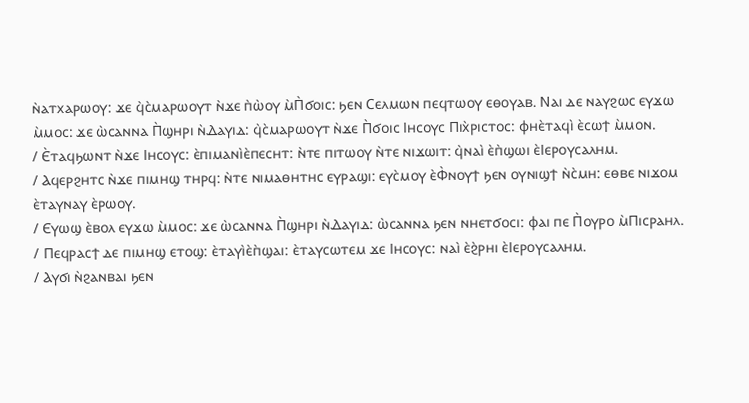ⲛ̀ⲁⲧⲭⲁⲣⲱⲟⲩ: ϫⲉ ϥ̀ⲥ̀ⲙⲁⲣⲱⲟⲩⲧ ⲛ̀ϫⲉ ⲡ̀ⲱ̀ⲟⲩ ⲙ̀Ⲡ̀ϭⲟⲓⲥ: ϧⲉⲛ Ⲥⲉⲗⲙⲱⲛ ⲡⲉϥⲧⲱⲟⲩ ⲉⲑⲟⲩⲁⲃ. Ⲛⲁⲓ ⲇⲉ ⲛⲁⲩϩⲱⲥ ⲉⲩϫⲱ ⲙ̀ⲙⲟⲥ: ϫⲉ ⲱ̀ⲥⲁⲛⲛⲁ Ⲡ̀ϣⲏⲣⲓ ⲛ̀Ⲇⲁⲩⲓⲇ: ϥ̀ⲥ̀ⲙⲁⲣⲱⲟⲩⲧ ⲛ̀ϫⲉ Ⲡ̀ϭⲟⲓⲥ Ⲓⲏⲥⲟⲩⲥ Ⲡⲓⲭ̀ⲣⲓⲥⲧⲟⲥ: ⲫⲏⲉ̀ⲧⲁϥⲓ̀ ⲉ̀ⲥⲱϯ ⲙ̀ⲙⲟⲛ.
/ Ⲉ̀ⲧⲁϥϧⲱⲛⲧ ⲛ̀ϫⲉ Ⲓⲏⲥⲟⲩⲥ: ⲉ̀ⲡⲓⲙⲁⲛⲓ̀ⲉ̀ⲡⲉⲥⲏⲧ: ⲛ̀ⲧⲉ ⲡⲓⲧⲱⲟⲩ ⲛ̀ⲧⲉ ⲛⲓϫⲱⲓⲧ: ϥ̀ⲛⲁⲓ̀ ⲉ̀ⲡ̀ϣⲱⲓ ⲉ̀Ⲓⲉⲣⲟⲩⲥⲁⲗⲏⲙ.
/ Ⲁϥⲉⲣϩⲏⲧⲥ ⲛ̀ϫⲉ ⲡⲓⲙⲏϣ ⲧⲏⲣϥ: ⲛ̀ⲧⲉ ⲛⲓⲙⲁⲑⲏⲧⲏⲥ ⲉⲩⲣⲁϣⲓ: ⲉⲩⲥ̀ⲙⲟⲩ ⲉ̀Ⲫ̀ⲛⲟⲩϯ ϧⲉⲛ ⲟⲩⲛⲓϣϯ ⲛ̀ⲥ̀ⲙⲏ: ⲉⲑⲃⲉ ⲛⲓϫⲟⲙ ⲉ̀ⲧⲁⲩⲛⲁⲩ ⲉ̀ⲣⲱⲟⲩ.
/ Ⲉⲩⲱϣ ⲉ̀ⲃⲟⲗ ⲉⲩϫⲱ ⲙ̀ⲙⲟⲥ: ϫⲉ ⲱ̀ⲥⲁⲛⲛⲁ Ⲡ̀ϣⲏⲣⲓ ⲛ̀Ⲇⲁⲩⲓⲇ: ⲱ̀ⲥⲁⲛⲛⲁ ϧⲉⲛ ⲛⲏⲉⲧϭⲟⲥⲓ: ⲫⲁⲓ ⲡⲉ Ⲡ̀ⲟⲩⲣⲟ ⲙ̀Ⲡⲓⲥⲣⲁⲏⲗ.
/ Ⲡⲉϥⲣⲁⲥϯ ⲇⲉ ⲡⲓⲙⲏϣ ⲉⲧⲟϣ: ⲉ̀ⲧⲁⲩⲓ̀ⲉ̀ⲡ̀ϣⲁⲓ: ⲉ̀ⲧⲁⲩⲥⲱⲧⲉⲙ ϫⲉ Ⲓⲏⲥⲟⲩⲥ: ⲛⲁⲓ̀ ⲉ̀ϩ̀ⲣⲏⲓ ⲉ̀Ⲓⲉⲣⲟⲩⲥⲁⲗⲏⲙ.
/ Ⲁⲩϭⲓ ⲛ̀ϩⲁⲛⲃⲁⲓ ϧⲉⲛ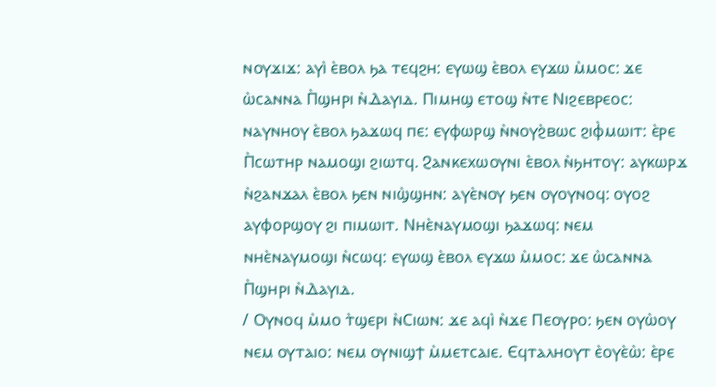ⲛⲟⲩϫⲓϫ: ⲁⲩⲓ̀ ⲉ̀ⲃⲟⲗ ϧⲁ ⲧⲉϥϩⲏ: ⲉⲩⲱϣ ⲉ̀ⲃⲟⲗ ⲉⲩϫⲱ ⲙ̀ⲙⲟⲥ: ϫⲉ ⲱ̀ⲥⲁⲛⲛⲁ Ⲡ̀ϣⲏⲣⲓ ⲛ̀Ⲇⲁⲩⲓⲇ. Ⲡⲓⲙⲏϣ ⲉⲧⲟϣ ⲛ̀ⲧⲉ Ⲛⲓϩⲉⲃⲣⲉⲟⲥ: ⲛⲁⲩⲛⲏⲟⲩ ⲉ̀ⲃⲟⲗ ϧⲁϫⲱϥ ⲡⲉ: ⲉⲩⲫⲱⲣϣ ⲛ̀ⲛⲟⲩϩ̀ⲃⲱⲥ ϩⲓⲫ̀ⲙⲱⲓⲧ: ⲉ̀ⲣⲉ Ⲡ̀ⲥⲱⲧⲏⲣ ⲛⲁⲙⲟϣⲓ ϩⲓⲱⲧϥ. Ϩⲁⲛⲕⲉⲭⲱⲟⲩⲛⲓ ⲉ̀ⲃⲟⲗ ⲛ̀ϧⲏⲧⲟⲩ: ⲁⲩⲕⲱⲣϫ ⲛ̀ϩⲁⲛϫⲁⲗ ⲉ̀ⲃⲟⲗ ϧⲉⲛ ⲛⲓϣ̀ϣⲏⲛ: ⲁⲩⲉ̀ⲛⲟⲩ ϧⲉⲛ ⲟⲩⲟⲩⲛⲟϥ: ⲟⲩⲟϩ ⲁⲩⲫⲟⲣϣⲟⲩ ϩⲓ ⲡⲓⲙⲱⲓⲧ. Ⲛⲏⲉ̀ⲛⲁⲩⲙⲟϣⲓ ϧⲁϫⲱϥ: ⲛⲉⲙ ⲛⲏⲉ̀ⲛⲁⲩⲙⲟϣⲓ ⲛ̀ⲥⲱϥ: ⲉⲩⲱϣ ⲉ̀ⲃⲟⲗ ⲉⲩϫⲱ ⲙ̀ⲙⲟⲥ: ϫⲉ ⲱ̀ⲥⲁⲛⲛⲁ Ⲡ̀ϣⲏⲣⲓ ⲛ̀Ⲇⲁⲩⲓⲇ.
/ Ⲟⲩⲛⲟϥ ⲙ̀ⲙⲟ ⲧ̀ϣⲉⲣⲓ ⲛ̀Ⲥⲓⲱⲛ: ϫⲉ ⲁϥⲓ̀ ⲛ̀ϫⲉ Ⲡⲉⲟⲩⲣⲟ: ϧⲉⲛ ⲟⲩⲱ̀ⲟⲩ ⲛⲉⲙ ⲟⲩⲧⲁⲓⲟ: ⲛⲉⲙ ⲟⲩⲛⲓϣϯ ⲙ̀ⲙⲉⲧⲥⲁⲓⲉ. Ⲉϥⲧⲁⲗⲏⲟⲩⲧ ⲉ̀ⲟⲩⲉ̀ⲱ̀: ⲉ̀ⲣⲉ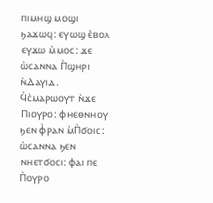ⲡⲓⲙⲏϣ ⲙⲟϣⲓ ϧⲁϫⲱϥ: ⲉⲩⲱϣ ⲉ̀ⲃⲟⲗ ⲉⲩϫⲱ ⲙ̀ⲙⲟⲥ: ϫⲉ ⲱ̀ⲥⲁⲛⲛⲁ Ⲡ̀ϣⲏⲣⲓ ⲛ̀Ⲇⲁⲩⲓⲇ. Ϥ̀ⲥ̀ⲙⲁⲣⲱⲟⲩⲧ ⲛ̀ϫⲉ Ⲡⲓⲟⲩⲣⲟ: ⲫⲏⲉⲑⲛⲏⲟⲩ ϧⲉⲛ ⲫ̀ⲣⲁⲛ ⲙ̀Ⲡ̀ϭⲟⲓⲥ: ⲱ̀ⲥⲁⲛⲛⲁ ϧⲉⲛ ⲛⲏⲉⲧϭⲟⲥⲓ: ⲫⲁⲓ ⲡⲉ Ⲡ̀ⲟⲩⲣⲟ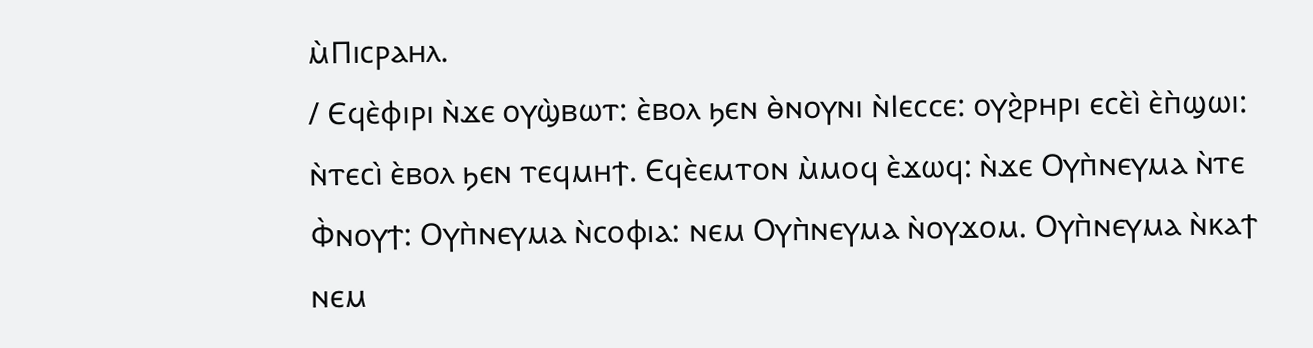ⲙ̀Ⲡⲓⲥⲣⲁⲏⲗ.
/ Ⲉϥⲉ̀ⲫⲓⲣⲓ ⲛ̀ϫⲉ ⲟⲩϣ̀ⲃⲱⲧ: ⲉ̀ⲃⲟⲗ ϧⲉⲛ ⲑ̀ⲛⲟⲩⲛⲓ ⲛ̀Ⲓⲉⲥⲥⲉ: ⲟⲩϩ̀ⲣⲏⲣⲓ ⲉⲥⲉ̀ⲓ̀ ⲉ̀ⲡ̀ϣⲱⲓ: ⲛ̀ⲧⲉⲥⲓ̀ ⲉ̀ⲃⲟⲗ ϧⲉⲛ ⲧⲉϥⲙⲏϯ. Ⲉϥⲉ̀ⲉⲙⲧⲟⲛ ⲙ̀ⲙⲟϥ ⲉ̀ϫⲱϥ: ⲛ̀ϫⲉ Ⲟⲩⲡ̀ⲛⲉⲩⲙⲁ ⲛ̀ⲧⲉ Ⲫ̀ⲛⲟⲩϯ: Ⲟⲩⲡ̀ⲛⲉⲩⲙⲁ ⲛ̀ⲥⲟⲫⲓⲁ: ⲛⲉⲙ Ⲟⲩⲡ̀ⲛⲉⲩⲙⲁ ⲛ̀ⲟⲩϫⲟⲙ. Ⲟⲩⲡ̀ⲛⲉⲩⲙⲁ ⲛ̀ⲕⲁϯ ⲛⲉⲙ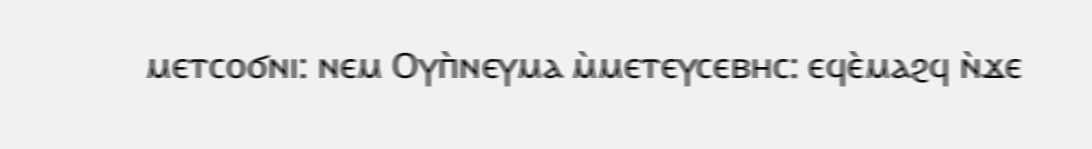ⲙⲉⲧⲥⲟϭⲛⲓ: ⲛⲉⲙ Ⲟⲩⲡ̀ⲛⲉⲩⲙⲁ ⲙ̀ⲙⲉⲧⲉⲩⲥⲉⲃⲏⲥ: ⲉϥⲉ̀ⲙⲁϩϥ ⲛ̀ϫⲉ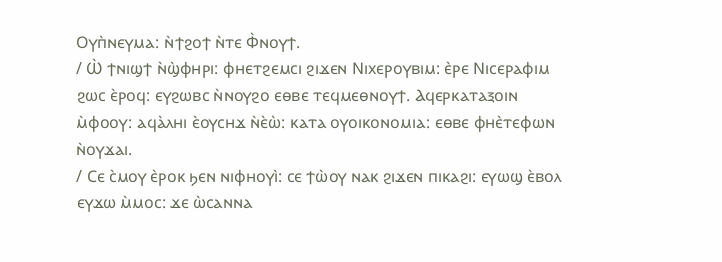Ⲟⲩⲡ̀ⲛⲉⲩⲙⲁ: ⲛ̀ϯϩⲟϯ ⲛ̀ⲧⲉ Ⲫ̀ⲛⲟⲩϯ.
/ Ⲱ̀ ϯⲛⲓϣϯ ⲛ̀ϣ̀ⲫⲏⲣⲓ: ⲫⲏⲉⲧϩⲉⲙⲥⲓ ϩⲓϫⲉⲛ Ⲛⲓⲭⲉⲣⲟⲩⲃⲓⲙ: ⲉ̀ⲣⲉ Ⲛⲓⲥⲉⲣⲁⲫⲓⲙ ϩⲱⲥ ⲉ̀ⲣⲟϥ: ⲉⲩϩⲱⲃⲥ ⲛ̀ⲛⲟⲩϩⲟ ⲉⲑⲃⲉ ⲧⲉϥⲙⲉⲑⲛⲟⲩϯ. Ⲁϥⲉⲣⲕⲁⲧⲁⲝⲟⲓⲛ ⲙ̀ⲫⲟⲟⲩ: ⲁϥⲁ̀ⲗⲏⲓ ⲉ̀ⲟⲩⲥⲏϫ ⲛ̀ⲉ̀ⲱ̀: ⲕⲁⲧⲁ ⲟⲩⲟⲓⲕⲟⲛⲟⲙⲓⲁ: ⲉⲑⲃⲉ ⲫⲏⲉ̀ⲧⲉⲫⲱⲛ ⲛ̀ⲟⲩϫⲁⲓ.
/ Ⲥⲉ ⲥ̀ⲙⲟⲩ ⲉ̀ⲣⲟⲕ ϧⲉⲛ ⲛⲓⲫⲏⲟⲩⲓ̀: ⲥⲉ ϯⲱ̀ⲟⲩ ⲛⲁⲕ ϩⲓϫⲉⲛ ⲡⲓⲕⲁϩⲓ: ⲉⲩⲱϣ ⲉ̀ⲃⲟⲗ ⲉⲩϫⲱ ⲙ̀ⲙⲟⲥ: ϫⲉ ⲱ̀ⲥⲁⲛⲛⲁ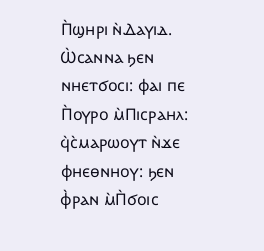Ⲡ̀ϣⲏⲣⲓ ⲛ̀Ⲇⲁⲩⲓⲇ. Ⲱ̀ⲥⲁⲛⲛⲁ ϧⲉⲛ ⲛⲏⲉⲧϭⲟⲥⲓ: ⲫⲁⲓ ⲡⲉ Ⲡ̀ⲟⲩⲣⲟ ⲙ̀Ⲡⲓⲥⲣⲁⲏⲗ: ϥ̀ⲥ̀ⲙⲁⲣⲱⲟⲩⲧ ⲛ̀ϫⲉ ⲫⲏⲉⲑⲛⲏⲟⲩ: ϧⲉⲛ ⲫ̀ⲣⲁⲛ ⲙ̀Ⲡ̀ϭⲟⲓⲥ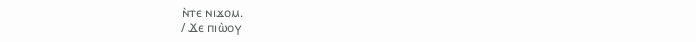ⲛ̀ⲧⲉ ⲛⲓϫⲟⲙ.
/ Ϫⲉ ⲡⲓⲱ̀ⲟⲩ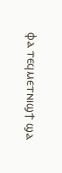ⲫⲁ ⲧⲉϥⲙⲉⲧⲛⲓϣϯ ϣⲁ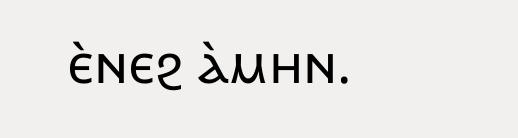ⲉ̀ⲛⲉϩ ⲁ̀ⲙⲏⲛ.